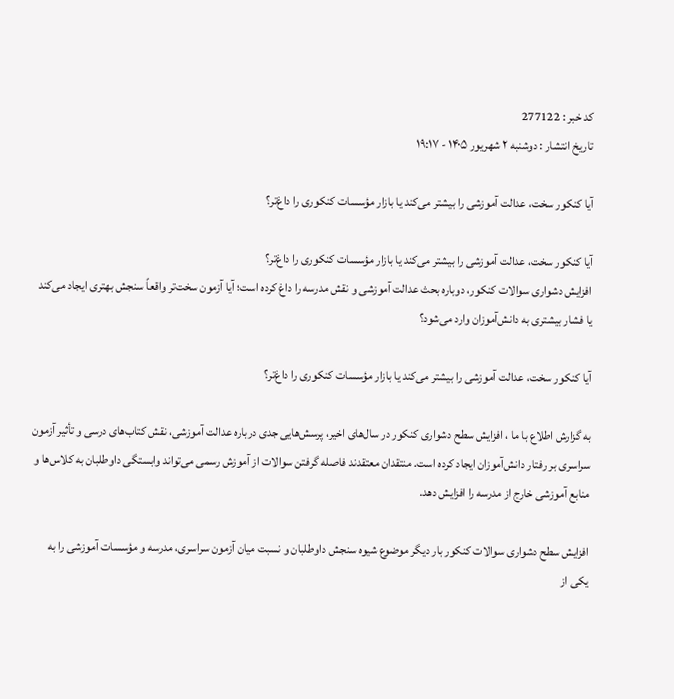کد خبر : 277122
تاریخ انتشار : دوشنبه ۲ شهریور ۱۴۰۵ - ۱۹:۱۷

آیا کنکور سخت، عدالت آموزشی را بیشتر می‌کند یا بازار مؤسسات کنکوری را داغ‌تر؟

آیا کنکور سخت، عدالت آموزشی را بیشتر می‌کند یا بازار مؤسسات کنکوری را داغ‌تر؟
افزایش دشواری سوالات کنکور، دوباره بحث عدالت آموزشی و نقش مدرسه را داغ کرده است؛ آیا آزمون سخت‌تر واقعاً سنجش بهتری ایجاد می‌کند یا فشار بیشتری به دانش‌آموزان وارد می‌شود؟

آیا کنکور سخت، عدالت آموزشی را بیشتر می‌کند یا بازار مؤسسات کنکوری را داغ‌تر؟

به گزارش اطلاع با ما ، افزایش سطح دشواری کنکور در سال‌های اخیر، پرسش‌هایی جدی درباره عدالت آموزشی، نقش کتاب‌های درسی و تأثیر آزمون سراسری بر رفتار دانش‌آموزان ایجاد کرده است. منتقدان معتقدند فاصله گرفتن سوالات از آموزش رسمی می‌تواند وابستگی داوطلبان به کلاس‌ها و منابع آموزشی خارج از مدرسه را افزایش دهد.

افزایش سطح دشواری سوالات کنکور بار دیگر موضوع شیوه سنجش داوطلبان و نسبت میان آزمون سراسری، مدرسه و مؤسسات آموزشی را به یکی از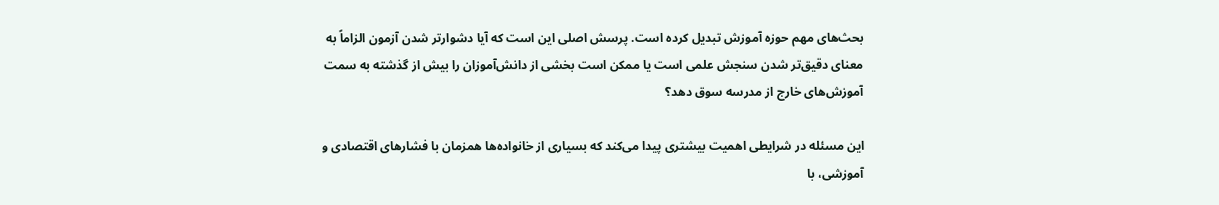بحث‌های مهم حوزه آموزش تبدیل کرده است. پرسش اصلی این است که آیا دشوارتر شدن آزمون الزاماً به معنای دقیق‌تر شدن سنجش علمی است یا ممکن است بخشی از دانش‌آموزان را بیش از گذشته به سمت آموزش‌های خارج از مدرسه سوق دهد؟

این مسئله در شرایطی اهمیت بیشتری پیدا می‌کند که بسیاری از خانواده‌ها همزمان با فشارهای اقتصادی و آموزشی، با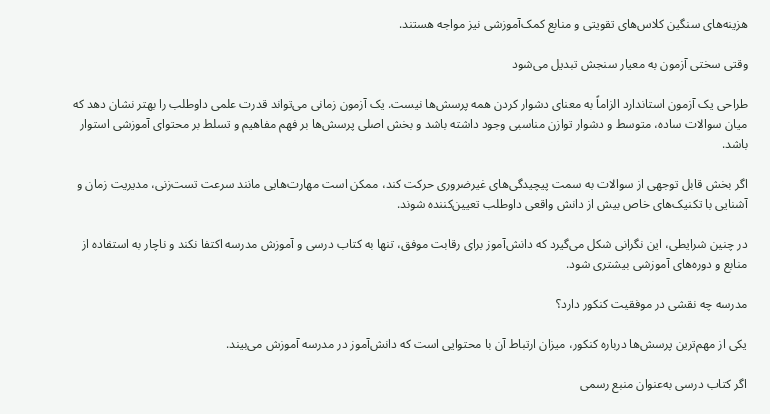هزینه‌های سنگین کلاس‌های تقویتی و منابع کمک‌آموزشی نیز مواجه هستند.

وقتی سختی آزمون به معیار سنجش تبدیل می‌شود

طراحی یک آزمون استاندارد الزاماً به معنای دشوار کردن همه پرسش‌ها نیست. یک آزمون زمانی می‌تواند قدرت علمی داوطلب را بهتر نشان دهد که میان سوالات ساده، متوسط و دشوار توازن مناسبی وجود داشته باشد و بخش اصلی پرسش‌ها بر فهم مفاهیم و تسلط بر محتوای آموزشی استوار باشد.

اگر بخش قابل توجهی از سوالات به سمت پیچیدگی‌های غیرضروری حرکت کند، ممکن است مهارت‌هایی مانند سرعت تست‌زنی، مدیریت زمان و آشنایی با تکنیک‌های خاص بیش از دانش واقعی داوطلب تعیین‌کننده شوند.

در چنین شرایطی، این نگرانی شکل می‌گیرد که دانش‌آموز برای رقابت موفق، تنها به کتاب درسی و آموزش مدرسه اکتفا نکند و ناچار به استفاده از منابع و دوره‌های آموزشی بیشتری شود.

مدرسه چه نقشی در موفقیت کنکور دارد؟

یکی از مهم‌ترین پرسش‌ها درباره کنکور، میزان ارتباط آن با محتوایی است که دانش‌آموز در مدرسه آموزش می‌بیند.

اگر کتاب درسی به‌عنوان منبع رسمی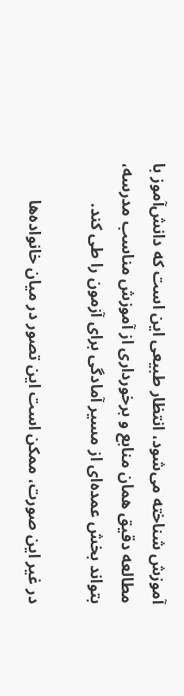آموزش شناخته می‌شود، انتظار طبیعی این است که دانش‌آموز با مطالعه دقیق همان منابع و برخورداری از آموزش مناسب مدرسه، بتواند بخش عمده‌ای از مسیر آمادگی برای آزمون را طی کند.

در غیر این صورت، ممکن است این تصور در میان خانواده‌ها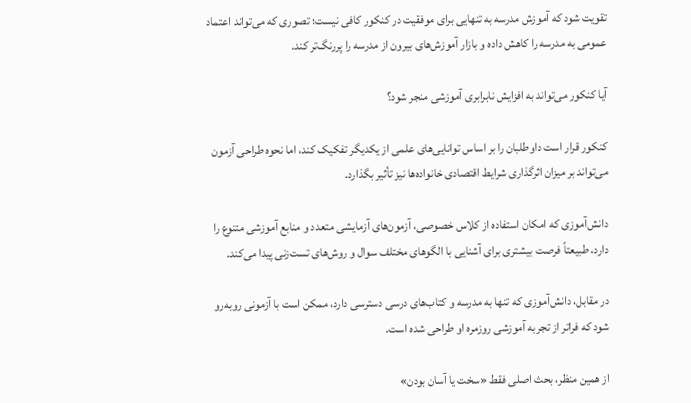تقویت شود که آموزش مدرسه به تنهایی برای موفقیت در کنکور کافی نیست؛ تصوری که می‌تواند اعتماد عمومی به مدرسه را کاهش داده و بازار آموزش‌های بیرون از مدرسه را پررنگ‌تر کند.

آیا کنکور می‌تواند به افزایش نابرابری آموزشی منجر شود؟

کنکور قرار است داوطلبان را بر اساس توانایی‌های علمی از یکدیگر تفکیک کند، اما نحوه طراحی آزمون می‌تواند بر میزان اثرگذاری شرایط اقتصادی خانواده‌ها نیز تأثیر بگذارد.

دانش‌آموزی که امکان استفاده از کلاس خصوصی، آزمون‌های آزمایشی متعدد و منابع آموزشی متنوع را دارد، طبیعتاً فرصت بیشتری برای آشنایی با الگوهای مختلف سوال و روش‌های تست‌زنی پیدا می‌کند.

در مقابل، دانش‌آموزی که تنها به مدرسه و کتاب‌های درسی دسترسی دارد، ممکن است با آزمونی روبه‌رو شود که فراتر از تجربه آموزشی روزمره او طراحی شده است.

از همین منظر، بحث اصلی فقط «سخت یا آسان بودن»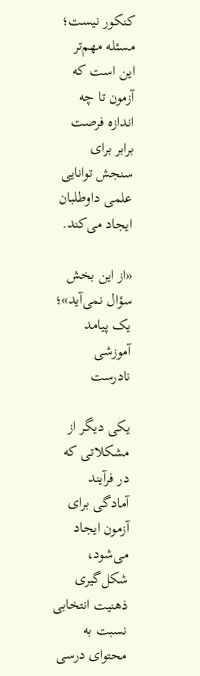کنکور نیست؛ مسئله مهم‌تر این است که آزمون تا چه اندازه فرصت برابر برای سنجش توانایی علمی داوطلبان ایجاد می‌کند.

«از این بخش سؤال نمی‌آید»؛ یک پیامد آموزشی نادرست

یکی دیگر از مشکلاتی که در فرآیند آمادگی برای آزمون ایجاد می‌شود، شکل‌گیری ذهنیت انتخابی نسبت به محتوای درسی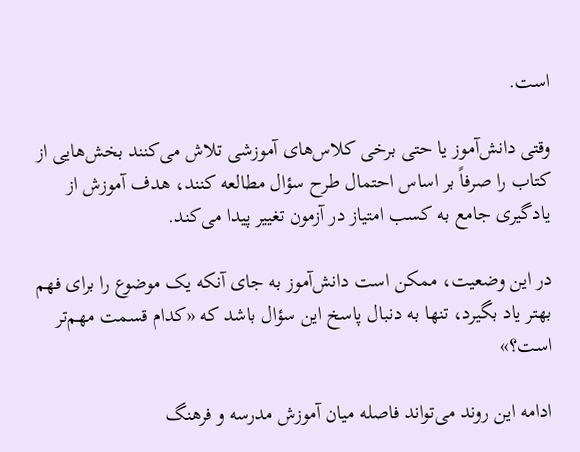است.

وقتی دانش‌آموز یا حتی برخی کلاس‌های آموزشی تلاش می‌کنند بخش‌هایی از کتاب را صرفاً بر اساس احتمال طرح سؤال مطالعه کنند، هدف آموزش از یادگیری جامع به کسب امتیاز در آزمون تغییر پیدا می‌کند.

در این وضعیت، ممکن است دانش‌آموز به جای آنکه یک موضوع را برای فهم بهتر یاد بگیرد، تنها به دنبال پاسخ این سؤال باشد که «کدام قسمت مهم‌تر است؟»

ادامه این روند می‌تواند فاصله میان آموزش مدرسه و فرهنگ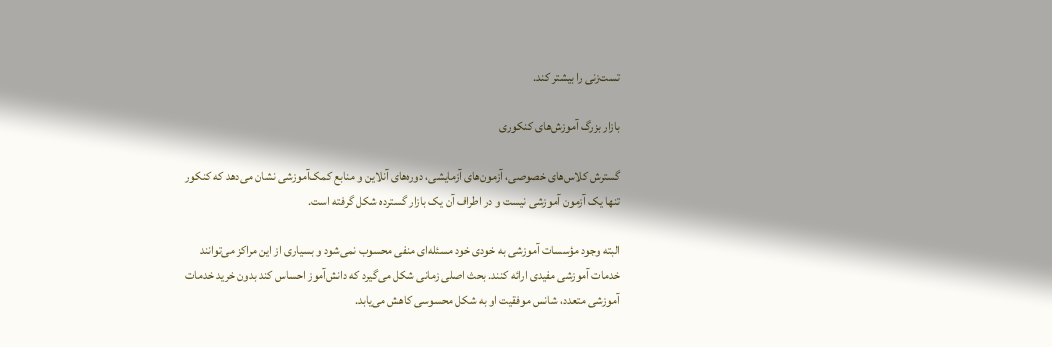تست‌زنی را بیشتر کند.

بازار بزرگ آموزش‌های کنکوری

گسترش کلاس‌های خصوصی، آزمون‌های آزمایشی، دوره‌های آنلاین و منابع کمک‌آموزشی نشان می‌دهد که کنکور تنها یک آزمون آموزشی نیست و در اطراف آن یک بازار گسترده شکل گرفته است.

البته وجود مؤسسات آموزشی به خودی خود مسئله‌ای منفی محسوب نمی‌شود و بسیاری از این مراکز می‌توانند خدمات آموزشی مفیدی ارائه کنند. بحث اصلی زمانی شکل می‌گیرد که دانش‌آموز احساس کند بدون خرید خدمات آموزشی متعدد، شانس موفقیت او به شکل محسوسی کاهش می‌یابد.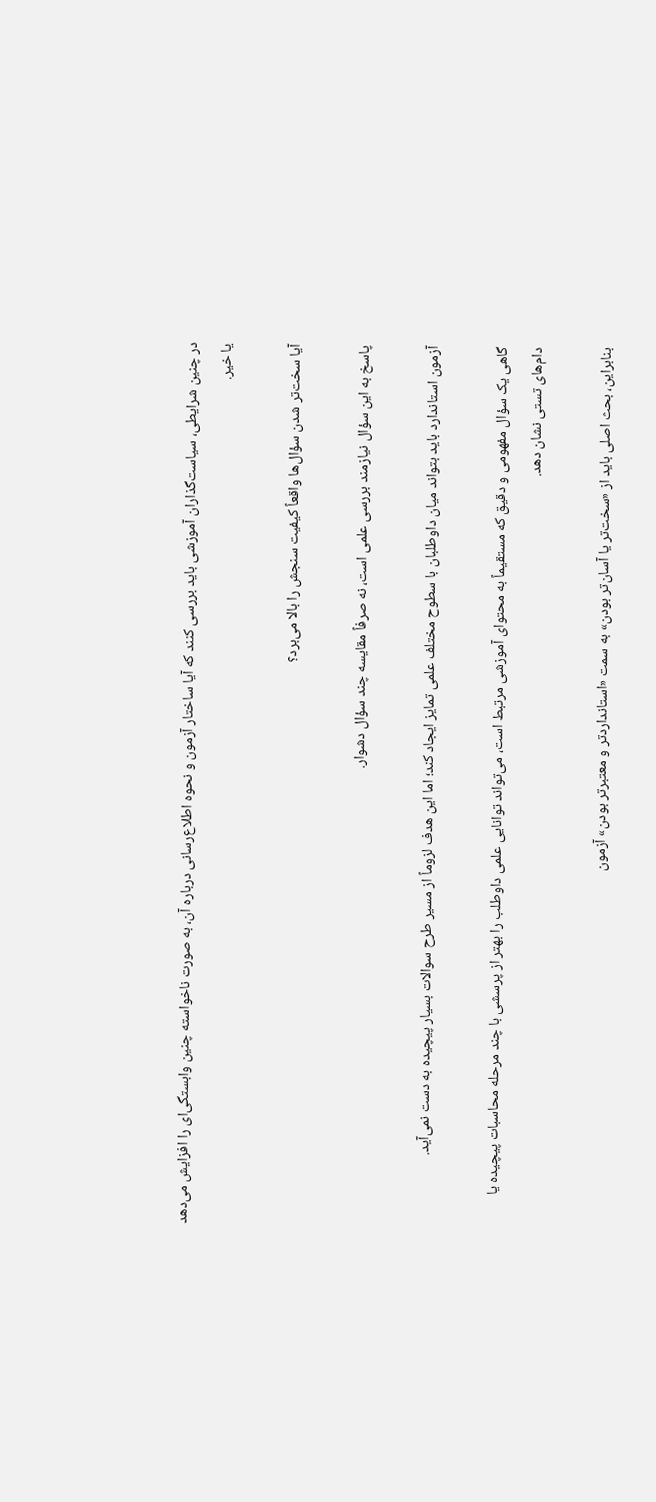در چنین شرایطی، سیاست‌گذاران آموزشی باید بررسی کنند که آیا ساختار آزمون و نحوه اطلاع‌رسانی درباره آن، به صورت ناخواسته چنین وابستگی‌ای را افزایش می‌دهد یا خیر.

آیا سخت‌تر شدن سؤال‌ها واقعاً کیفیت سنجش را بالا می‌برد؟

پاسخ به این سؤال نیازمند بررسی علمی است، نه صرفاً مقایسه چند سؤال دشوار.

آزمون استاندارد باید بتواند میان داوطلبان با سطوح مختلف علمی تمایز ایجاد کند؛ اما این هدف لزوماً از مسیر طرح سوالات بسیار پیچیده به دست نمی‌آید.

گاهی یک سؤال مفهومی و دقیق که مستقیماً به محتوای آموزشی مرتبط است، می‌تواند توانایی علمی داوطلب را بهتر از پرسشی با چند مرحله محاسبات پیچیده یا دام‌های تستی نشان دهد.

بنابراین، بحث اصلی باید از «سخت‌تر یا آسان‌تر بودن» به سمت «استانداردتر و معتبرتر بودن» آزمون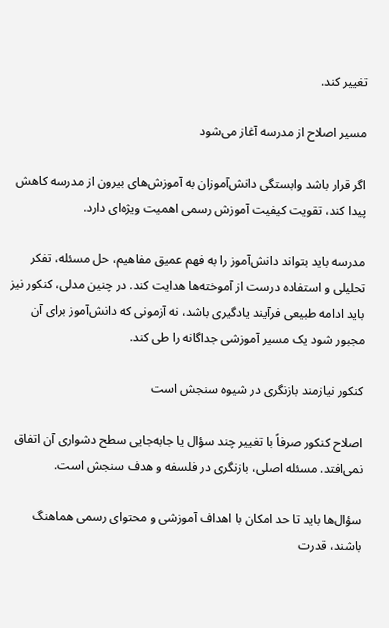تغییر کند.

مسیر اصلاح از مدرسه آغاز می‌شود

اگر قرار باشد وابستگی دانش‌آموزان به آموزش‌های بیرون از مدرسه کاهش پیدا کند، تقویت کیفیت آموزش رسمی اهمیت ویژه‌ای دارد.

مدرسه باید بتواند دانش‌آموز را به فهم عمیق مفاهیم، حل مسئله، تفکر تحلیلی و استفاده درست از آموخته‌ها هدایت کند. در چنین مدلی، کنکور نیز باید ادامه طبیعی فرآیند یادگیری باشد، نه آزمونی که دانش‌آموز برای آن مجبور شود یک مسیر آموزشی جداگانه را طی کند.

کنکور نیازمند بازنگری در شیوه سنجش است

اصلاح کنکور صرفاً با تغییر چند سؤال یا جابه‌جایی سطح دشواری آن اتفاق نمی‌افتد. مسئله اصلی، بازنگری در فلسفه و هدف سنجش است.

سؤال‌ها باید تا حد امکان با اهداف آموزشی و محتوای رسمی هماهنگ باشند، قدرت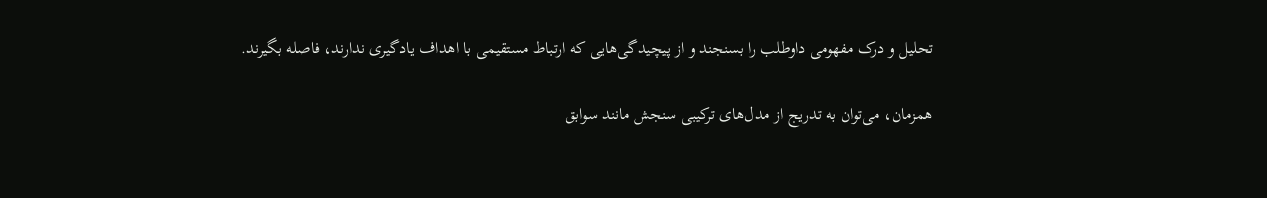تحلیل و درک مفهومی داوطلب را بسنجند و از پیچیدگی‌هایی که ارتباط مستقیمی با اهداف یادگیری ندارند، فاصله بگیرند.

همزمان، می‌توان به تدریج از مدل‌های ترکیبی سنجش مانند سوابق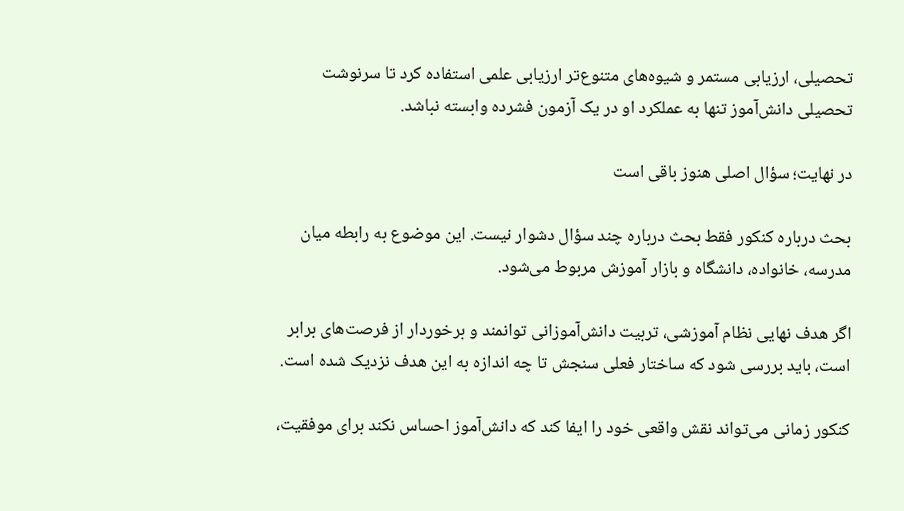تحصیلی، ارزیابی مستمر و شیوه‌های متنوع‌تر ارزیابی علمی استفاده کرد تا سرنوشت تحصیلی دانش‌آموز تنها به عملکرد او در یک آزمون فشرده وابسته نباشد.

در نهایت؛ سؤال اصلی هنوز باقی است

بحث درباره کنکور فقط بحث درباره چند سؤال دشوار نیست. این موضوع به رابطه میان مدرسه، خانواده، دانشگاه و بازار آموزش مربوط می‌شود.

اگر هدف نهایی نظام آموزشی، تربیت دانش‌آموزانی توانمند و برخوردار از فرصت‌های برابر است، باید بررسی شود که ساختار فعلی سنجش تا چه اندازه به این هدف نزدیک شده است.

کنکور زمانی می‌تواند نقش واقعی خود را ایفا کند که دانش‌آموز احساس نکند برای موفقیت،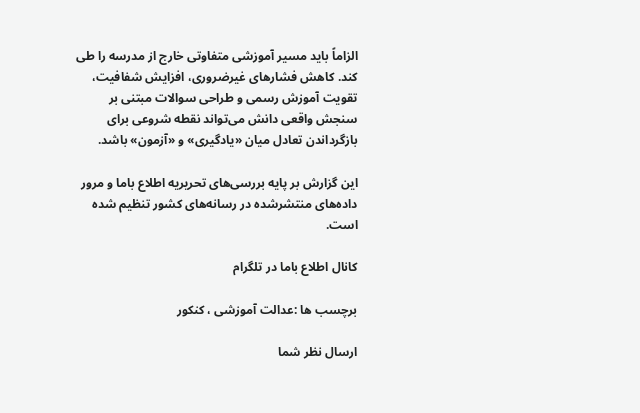الزاماً باید مسیر آموزشی متفاوتی خارج از مدرسه را طی کند. کاهش فشارهای غیرضروری، افزایش شفافیت، تقویت آموزش رسمی و طراحی سوالات مبتنی بر سنجش واقعی دانش می‌تواند نقطه شروعی برای بازگرداندن تعادل میان «یادگیری» و «آزمون» باشد.

این گزارش بر پایه بررسی‌های تحریریه اطلاع باما و مرور داده‌های منتشرشده در رسانه‌های کشور تنظیم شده است.

کانال اطلاع باما در تلگرام

برچسب ها :عدالت آموزشی ، کنکور

ارسال نظر شما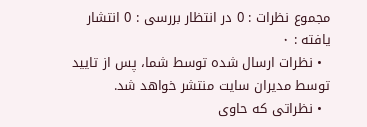مجموع نظرات : 0 در انتظار بررسی : 0 انتشار یافته : ۰
  • نظرات ارسال شده توسط شما، پس از تایید توسط مدیران سایت منتشر خواهد شد.
  • نظراتی که حاوی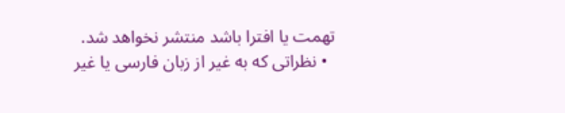تهمت یا افترا باشد منتشر نخواهد شد.
  • نظراتی که به غیر از زبان فارسی یا غیر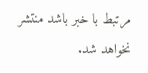مرتبط با خبر باشد منتشر نخواهد شد.